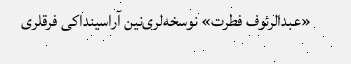«عبدالرئوف فطرت» نوسخه‌لری‌نین آراسینداکی فرقلری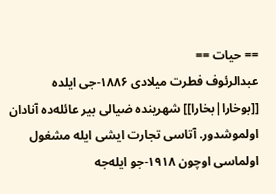== حیات ==
عبدالرئوف فطرت میلادی ۱۸۸۶-جی ایلده [[بوخارا|بخارا]] شهرینده ضیالی بیر عائله‌ده آنادان اولموشدور. آتاسی تجارت ایشی ایله مشغول اولماسی اوچون ۱۹۱۸-جو ایله‌جه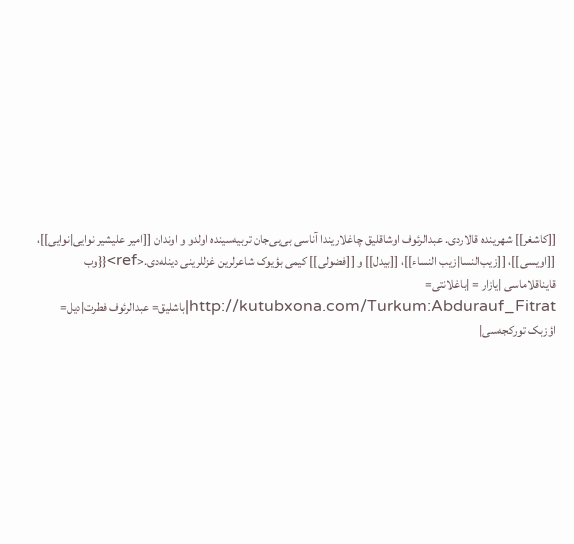[[کاشغر]] شهرینده قالاردی. عبدالرئوف اوشاقلیق چاغلاریندا آناسی بی‌بی‌جان تربیه‌سینده اولدو و اوندان [[امیر علیشیر نوایی|نوایی]]، [[اویسی]]، [[زیب‌النسا|زیب النساء]]، [[بیدل]] و [[فضولی]] کیمی بؤیوک شاعرلرین غزللرینی دینله‌دی.<ref>{{وب قایناقلاماسی |یازار = |باغلانتی= http://kutubxona.com/Turkum:Abdurauf_Fitrat|باشلیق= عبدالرئوف فطرت|دیل= اؤزبک تورکجه‌سی|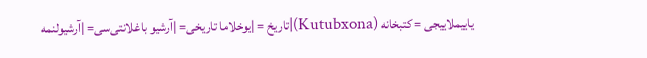یاییملاییجی = کتبخانه (Kutubxona)|تاریخ = |یوخلاما تاریخی= |آرشیو باغلانتی‌سی= |آرشیولنمه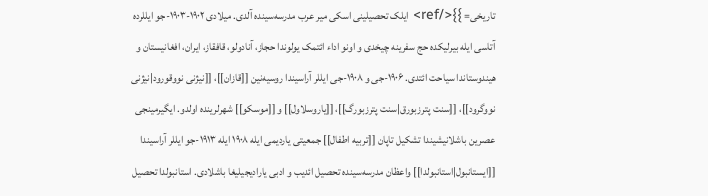تاریخی= }}</ref> ایلک تحصیلینی اسکی میر عرب مدرسه‌سینده آلدی. میلادی ۱۹۰۲-۱۹۰۳-جو ایللرده آتاسی ایله بیرلیکده حج سفرینه چیخدی و اونو اداء ائتمک یولوندا حجاز، آنادولو، قافقاز، ایران، افغانیستان و هیندوستاندا سیاحت ائتدی. ۱۹۰۶-جی و ۱۹۰۸-جی ایللر آراسیندا روسیه‌نین [[قازان]]، [[نیژنی نووقورود|نیژنی نووگرود]]، [[سنت پترزبورق|سنت پترزبورگ]]، [[یاروسلاول]] و [[موسکو]] شهرلرینده اولدو. ایگیرمینجی عصرین باشلانیشیندا تشکیل تاپان [[تربیه اطفال]] جمعیتی یاردیمی ایله ۱۹۰۸ ایله ۱۹۱۳-جو ایللر آراسیندا [[ایستانبول|استانبولدا]] واعظان مدرسه‌سینده تحصیل ائدیب و ادبی یارادیجیلیغا باشلادی. استانبولدا تحصیل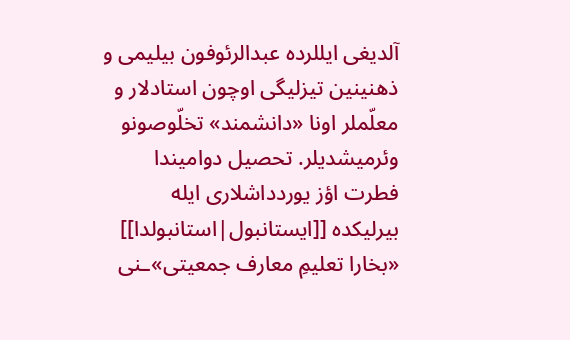آلدیغی ایللرده عبدالرئوفون بیلیمی و ذهنینین تیزلیگی اوچون استادلار و معلّملر اونا «دانشمند» تخلّوصونو وئرمیشدیلر. تحصیل دوامیندا فطرت اؤز یوردداشلاری ایله بیرلیکده [[ایستانبول|استانبولدا]] «بخارا تعلیمِ معارف جمعیتی»ـنی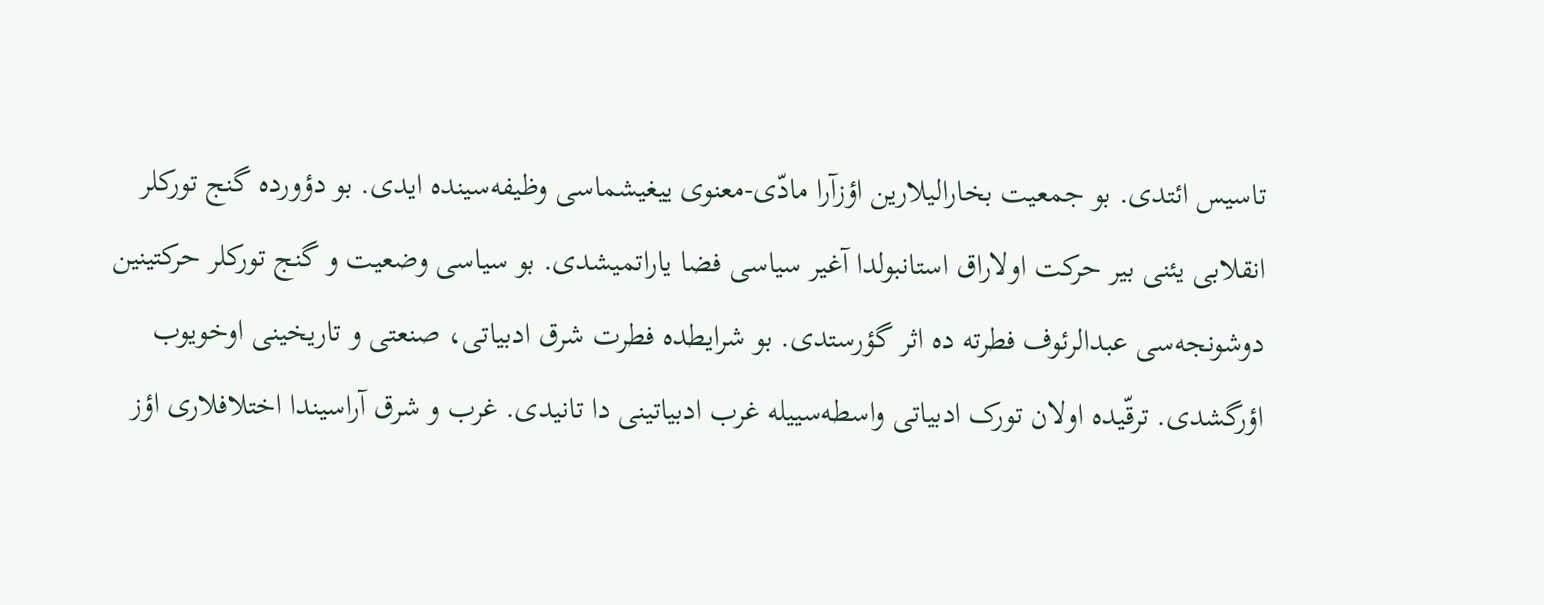تاسیس ائتدی. بو جمعیت بخارالیلارین اؤزآرا مادّی-معنوی ییغیشماسی وظیفه‌سینده ایدی. بو دؤورده گنج تورکلر انقلابی یئنی بیر حرکت اولاراق استانبولدا آغیر سیاسی فضا یاراتمیشدی. بو سیاسی وضعیت و گنج تورکلر حرکتینین دوشونجه‌سی عبدالرئوف فطرته ده اثر گؤرستدی. بو شرایطده فطرت شرق ادبیاتی، صنعتی و تاریخینی اوخویوب اؤرگشدی. ترقّیده اولان تورک ادبیاتی واسطه‌سییله غرب ادبیاتینی دا تانیدی. غرب و شرق آراسیندا اختلافلاری اؤز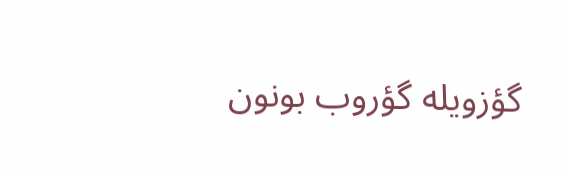گؤزویله گؤروب بونون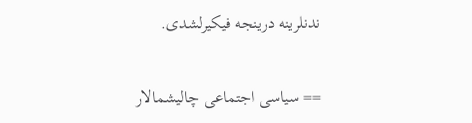ندنلرینه درینجه فیکیرلشدی.

== سیاسی اجتماعی چالیشمالار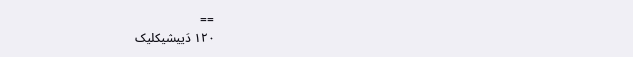==
۱۲۰ دَییشیکلیک